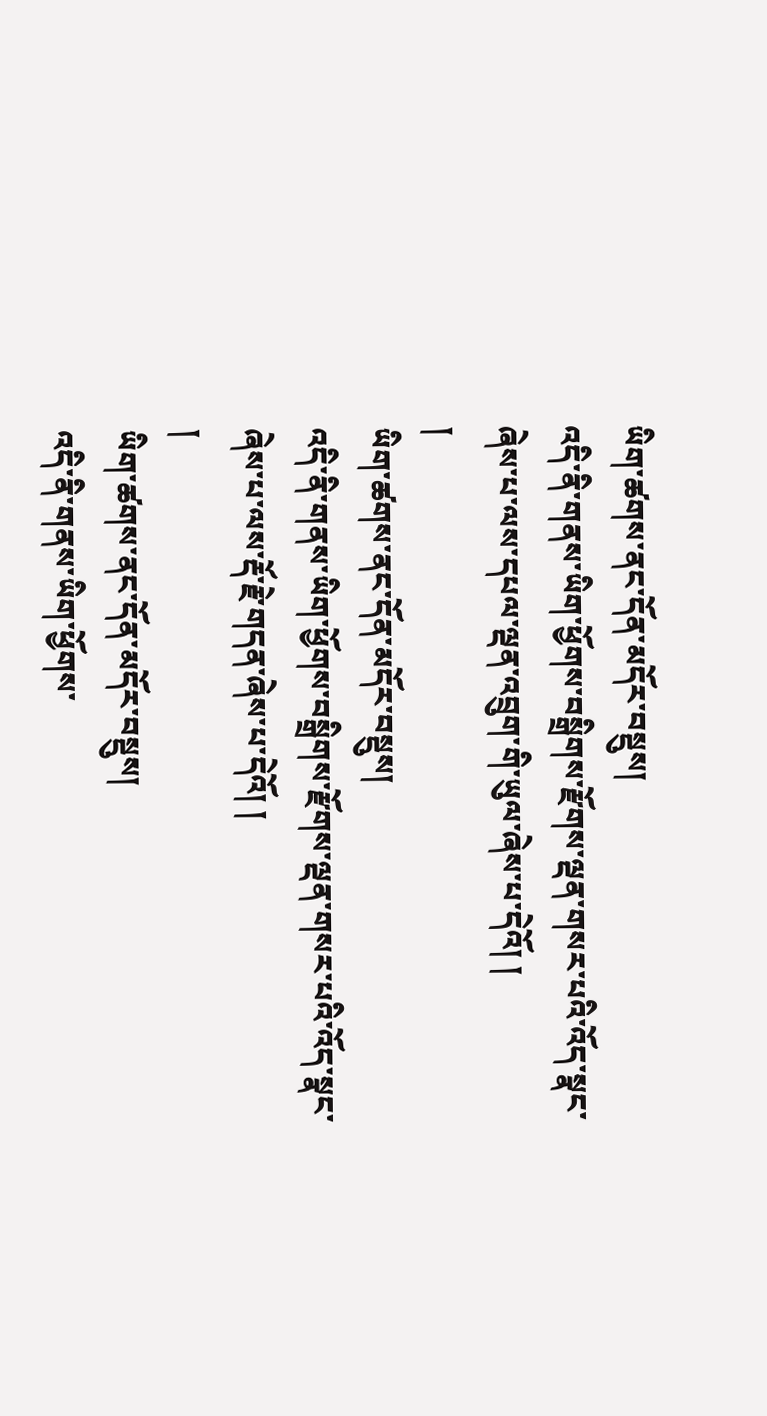ཡིག་ཚགས་ནང་དོན་མདོར་བསྡུས།
འདི་ནི་གནས་ཡིག་ཕྱོགས་བསྒྲིགས་རྫོགས་ལྡན་གསར་པའི་འོད་སྣང་ཞེས་པ་ལས་དཔལ་ལྡན་འབྲུག་གི་ཡུལ་ཞེས་པ་དེའོ། །
།
ཡིག་ཚགས་ནང་དོན་མདོར་བསྡུས།
འདི་ནི་གནས་ཡིག་ཕྱོགས་བསྒྲིགས་རྫོགས་ལྡན་གསར་པའི་འོད་སྣང་ཞེས་པ་ལས་རྡོ་རྗེ་གདན་ཞེས་པ་དེའོ། །
།
ཡིག་ཚགས་ནང་དོན་མདོར་བསྡུས།
འདི་ནི་གནས་ཡིག་ཕྱོགས་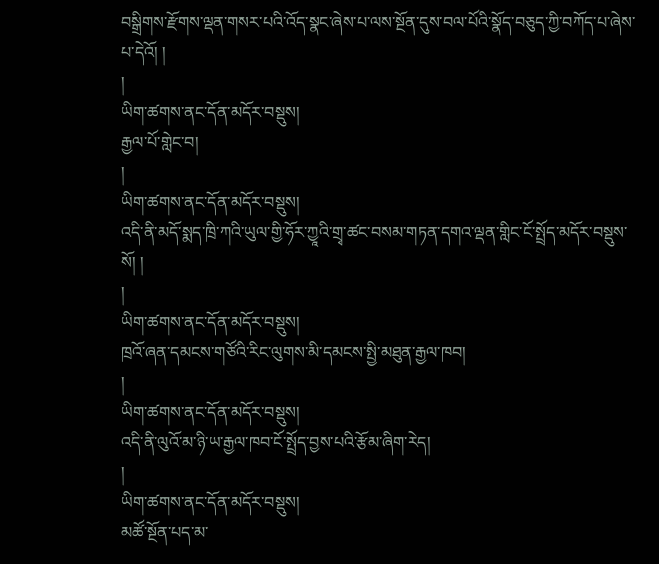བསྒྲིགས་རྫོགས་ལྡན་གསར་པའི་འོད་སྣང་ཞེས་པ་ལས་སྔོན་དུས་བལ་པོའི་སྣོད་བཅུད་ཀྱི་བཀོད་པ་ཞེས་པ་དེའོ། །
།
ཡིག་ཚགས་ནང་དོན་མདོར་བསྡུས།
རྒྱལ་པོ་གླེང་བ།
།
ཡིག་ཚགས་ནང་དོན་མདོར་བསྡུས།
འདི་ནི་མདོ་སྨད་ཁྲི་ཀའི་ཡུལ་གྱི་ཧོར་ཀྱཱའི་གྲྭ་ཚང་བསམ་གཏན་དགའ་ལྡན་གླིང་ངོ་སྤྲོད་མདོར་བསྡུས་སོ། །
།
ཡིག་ཚགས་ནང་དོན་མདོར་བསྡུས།
ཁྲའོ་ཞན་དམངས་གཙོའི་རིང་ལུགས་མི་དམངས་སྤྱི་མཐུན་རྒྱལ་ཁབ།
།
ཡིག་ཚགས་ནང་དོན་མདོར་བསྡུས།
འདི་ནི་ལུའོ་མ་ཉི་ཡ་རྒྱལ་ཁབ་ངོ་སྤྲོད་བྱས་པའི་རྩོམ་ཞིག་རེད།
།
ཡིག་ཚགས་ནང་དོན་མདོར་བསྡུས།
མཚོ་སྔོན་པད་མ་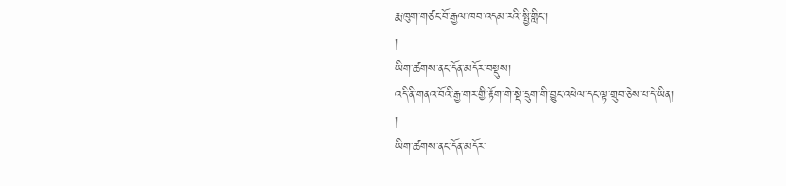རྨ་ཁུག་གཙང་བོ་རྒྱལ་ཁབ་འདམ་རའི་སྤྱི་གླིང་།
།
ཡིག་ཚགས་ནང་དོན་མདོར་བསྡུས།
འདི་ནི་གནའ་བོའི་རྒྱ་གར་གྱི་རྟོག་གེ་སྡེ་དྲུག་གི་བྱུང་འཕེལ་དང་ལྟ་གྲུབ་ཅེས་པ་དེ་ཡིན།
།
ཡིག་ཚགས་ནང་དོན་མདོར་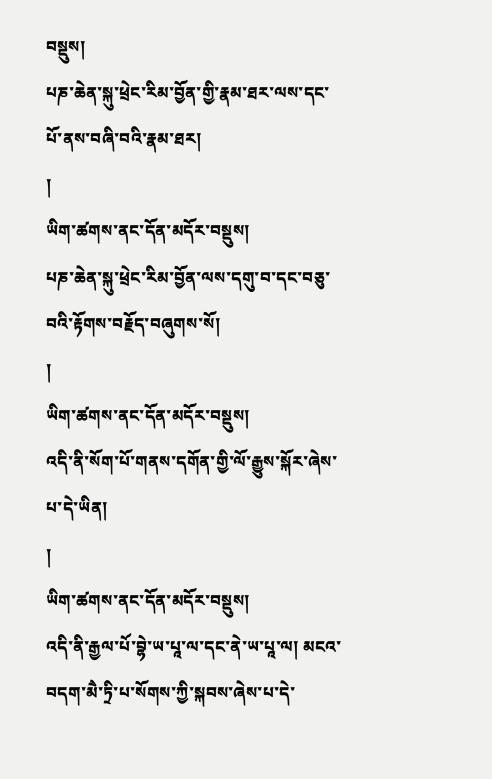བསྡུས།
པཎ་ཆེན་སྐུ་ཕྲེང་རིམ་བྱོན་གྱི་རྣམ་ཐར་ལས་དང་པོ་ནས་བཞི་བའི་རྣམ་ཐར།
།
ཡིག་ཚགས་ནང་དོན་མདོར་བསྡུས།
པཎ་ཆེན་སྐུ་ཕྲེང་རིམ་བྱོན་ལས་དགུ་བ་དང་བཅུ་བའི་རྟོགས་བརྗོད་བཞུགས་སོ།
།
ཡིག་ཚགས་ནང་དོན་མདོར་བསྡུས།
འདི་ནི་སོག་པོ་གནས་དགོན་གྱི་ལོ་རྒྱུས་སྐོར་ཞེས་པ་དེ་ཡིན།
།
ཡིག་ཚགས་ནང་དོན་མདོར་བསྡུས།
འདི་ནི་རྒྱལ་པོ་བྷེ་ཡ་པཱ་ལ་དང་ནེ་ཡ་པཱ་ལ། མངའ་བདག་མཻ་ཏྲི་པ་སོགས་ཀྱི་སྐབས་ཞེས་པ་དེ་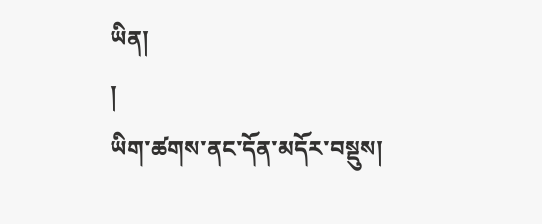ཡིན།
།
ཡིག་ཚགས་ནང་དོན་མདོར་བསྡུས།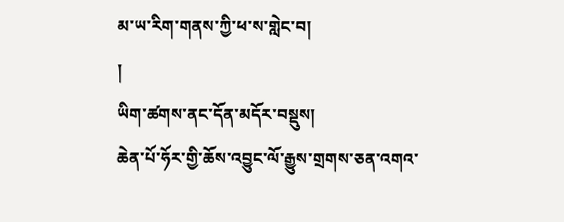མ་ཡ་རིག་གནས་ཀྱི་ཕ་ས་གླེང་བ།
།
ཡིག་ཚགས་ནང་དོན་མདོར་བསྡུས།
ཆེན་པོ་ཧོར་གྱི་ཆོས་འབྱུང་ལོ་རྒྱུས་གྲགས་ཅན་འགའ་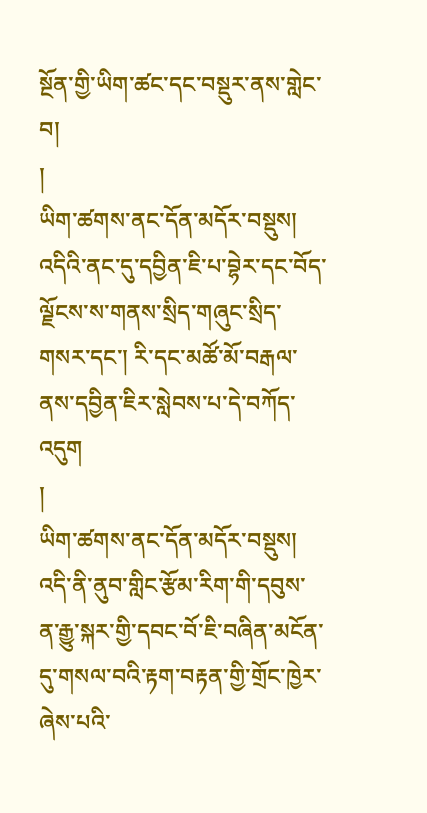སྔོན་གྱི་ཡིག་ཚང་དང་བསྡུར་ནས་གླེང་བ།
།
ཡིག་ཚགས་ནང་དོན་མདོར་བསྡུས།
འདིའི་ནང་དུ་དབྱིན་ཇི་པ་བྷེར་དང་བོད་ལྗོངས་ས་གནས་སྲིད་གཞུང་སྲིད་གསར་དང་། རི་དང་མཚོ་མོ་བརྒལ་ནས་དབྱིན་ཇིར་སླེབས་པ་དེ་བཀོད་འདུག
།
ཡིག་ཚགས་ནང་དོན་མདོར་བསྡུས།
འདི་ནི་ནུབ་གླིང་རྩོམ་རིག་གི་དབུས་ན་རྒྱུ་སྐར་གྱི་དབང་བོ་ཇི་བཞིན་མངོན་དུ་གསལ་བའི་རྟག་བརྟན་གྱི་གྲོང་ཁྱེར་ཞེས་པའི་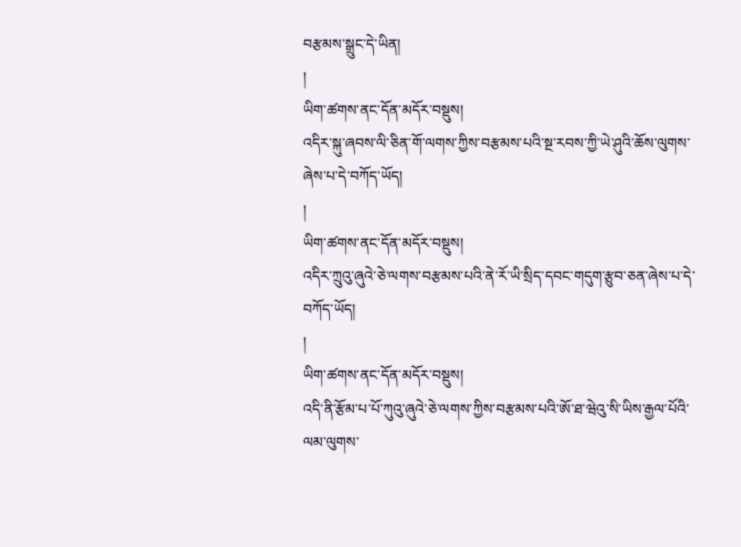བརྩམས་སྒྲུང་དེ་ཡིན།
།
ཡིག་ཚགས་ནང་དོན་མདོར་བསྡུས།
འདིར་སྐུ་ཞབས་ལི་ཅིན་གོ་ལགས་ཀྱིས་བརྩམས་པའི་སྔ་རབས་ཀྱི་ཡེ་ཤུའི་ཆོས་ལུགས་ཞེས་པ་དེ་བཀོད་ཡོད།
།
ཡིག་ཚགས་ནང་དོན་མདོར་བསྡུས།
འདིར་ཀྲུའུ་ཞུའེ་ཅེ་ལགས་བརྩམས་པའི་ནེ་རོ་ཡི་སྲིད་དབང་གདུག་རྩུབ་ཅན་ཞེས་པ་དེ་བཀོད་ཡོད།
།
ཡིག་ཚགས་ནང་དོན་མདོར་བསྡུས།
འདི་ནི་རྩོམ་པ་པོ་ཀུའུ་ཞུའེ་ཅེ་ལགས་ཀྱིས་བརྩམས་པའི་ཨོ་ཐ་ཝེའུ་སི་ཡིས་རྒྱལ་པོའི་ལམ་ལུགས་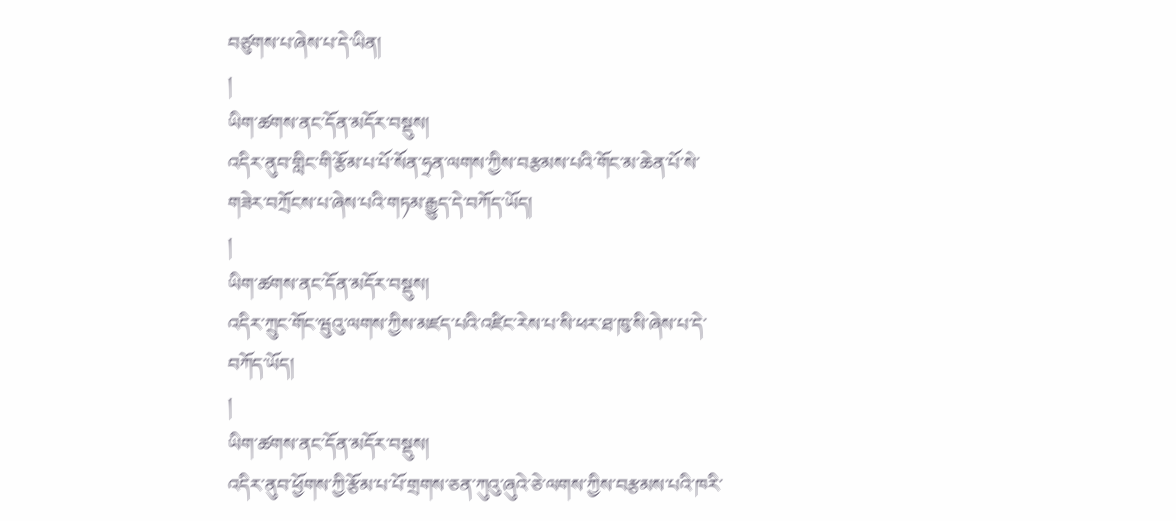བཙུགས་པ་ཞེས་པ་དེ་ཡིན།
།
ཡིག་ཚགས་ནང་དོན་མདོར་བསྡུས།
འདིར་ནུབ་གླིང་གི་རྩོམ་པ་པོ་སོན་ཧྲན་ལགས་ཀྱིས་བརྩམས་པའི་གོང་མ་ཆེན་པོ་སེ་གཟེར་བཀྲོངས་པ་ཞེས་པའི་གཏམ་རྒྱུད་དེ་བཀོད་ཡོད།
།
ཡིག་ཚགས་ནང་དོན་མདོར་བསྡུས།
འདིར་ཀྲུང་གོང་ཝུའུ་ལགས་ཀྱིས་མཛད་པའི་འཛིང་རེས་པ་སི་ཕར་ཐ་ཁུ་སི་ཞེས་པ་དེ་བཀོད་ཡོད།
།
ཡིག་ཚགས་ནང་དོན་མདོར་བསྡུས།
འདིར་ནུབ་ཕྱོགས་ཀྱི་རྩོམ་པ་པོ་གྲགས་ཅན་ཀུའུ་ཞུའེ་ཅེ་ལགས་ཀྱིས་བརྩམས་པའི་ཁརི་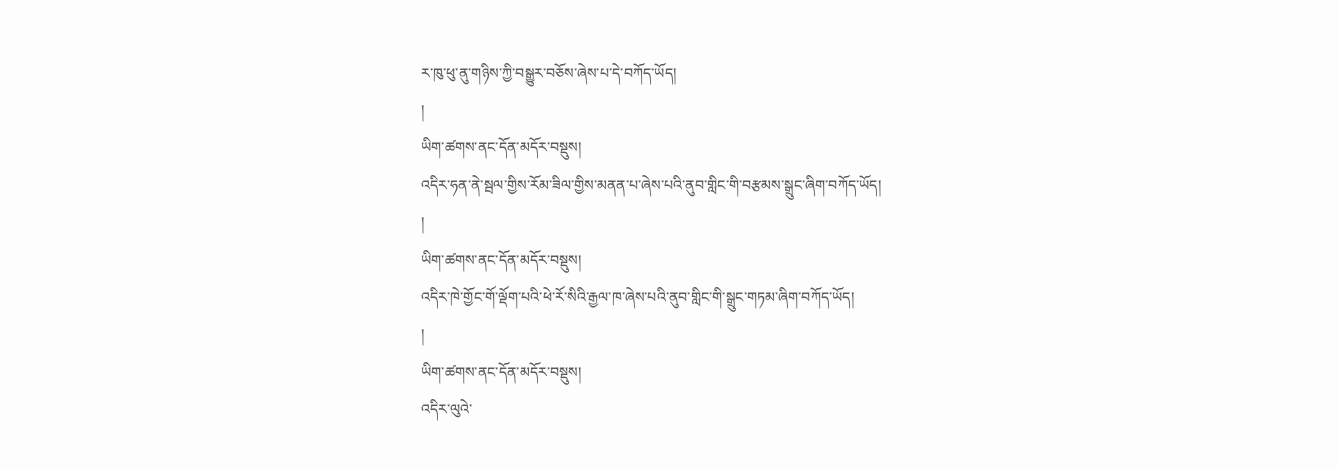ར་ཁུ་ཕུ་ནུ་གཉིས་ཀྱི་བསྒྱུར་བཅོས་ཞེས་པ་དེ་བཀོད་ཡོད།
།
ཡིག་ཚགས་ནང་དོན་མདོར་བསྡུས།
འདིར་ཧན་ནེ་སྦལ་གྱིས་རོམ་ཟིལ་གྱིས་མནན་པ་ཞེས་པའི་ནུབ་གླིང་གི་བརྩམས་སྒྲུང་ཞིག་བཀོད་ཡོད།
།
ཡིག་ཚགས་ནང་དོན་མདོར་བསྡུས།
འདིར་ཁེ་གྱོང་གོ་ལྡོག་པའི་ཕེ་རོ་སིའི་རྒྱལ་ཁ་ཞེས་པའི་ནུབ་གླིང་གི་སྒྲུང་གཏམ་ཞིག་བཀོད་ཡོད།
།
ཡིག་ཚགས་ནང་དོན་མདོར་བསྡུས།
འདིར་ལུའེ་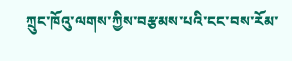ཀྲུང་ཁོའུ་ལགས་ཀྱིས་བརྩམས་པའི་ངང་བས་རོམ་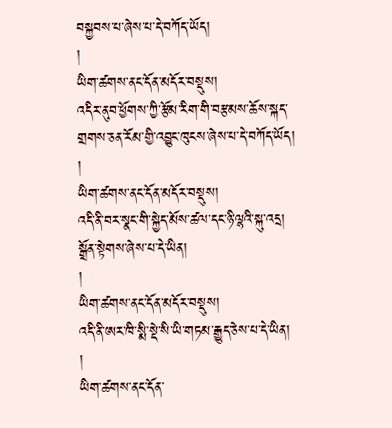བསྐྱབས་པ་ཞེས་པ་དེ་བཀོད་ཡོད།
།
ཡིག་ཚགས་ནང་དོན་མདོར་བསྡུས།
འདིར་ནུབ་ཕྱོགས་ཀྱི་རྩོམ་རིག་གི་བརྩམས་ཆོས་སྐད་གྲགས་ཅན་རོམ་གྱི་འབྱུང་ཁུངས་ཞེས་པ་དེ་བཀོད་ཡོད།
།
ཡིག་ཚགས་ནང་དོན་མདོར་བསྡུས།
འདི་ནི་བར་སྣང་གི་སྐྱེད་མོས་ཚལ་དང་ཉི་ལྷའི་སྐུ་འདྲ། སྒྲོན་སྟེགས་ཞེས་པ་དེ་ཡིན།
།
ཡིག་ཚགས་ནང་དོན་མདོར་བསྡུས།
འདི་ནི་ཨར་ཁི་སྨི་སྡེ་སི་ཡི་གཏམ་རྒྱུད་ཅེས་པ་དེ་ཡིན།
།
ཡིག་ཚགས་ནང་དོན་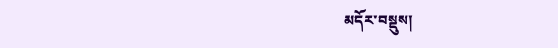མདོར་བསྡུས།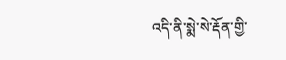འདི་ནི་སྨེ་སེ་རྡོན་གྱི་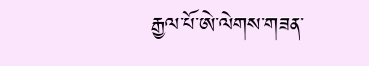རྒྱལ་པོ་ཨེ་ལེགས་གཟན་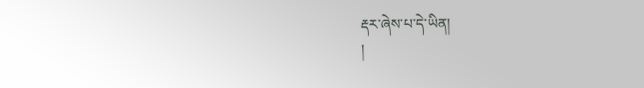རྡར་ཞེས་པ་དེ་ཡིན།
།